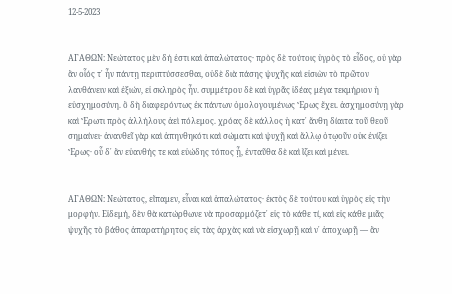12-5-2023


ΑΓΑΘΩΝ: Νεώτατος μὲν δή ἐστι καὶ ἁπαλώτατος· πρὸς δὲ τούτοις ὑγρὸς τὸ εἶδος, οὐ γὰρ ἂν οἷός τ᾽ ἦν πάντῃ περιπτύσσεσθαι, οὐδὲ διὰ πάσης ψυχῆς καὶ εἰσιὼν τὸ πρῶτον λανθάνειν καὶ ἐξιών, εἰ σκληρὸς ἦν. συμμέτρου δὲ καὶ ὑγρᾶς ἰδέας μέγα τεκμήριον ἡ εὐσχημοσύνη. ὃ δὴ διαφερόντως ἐκ πάντων ὁμολογουμένως Ἔρως ἔχει. ἀσχημοσύνῃ γὰρ καὶ Ἔρωτι πρὸς ἀλλήλους ἀεὶ πόλεμος. χρόας δὲ κάλλος ἡ κατ᾽ ἄνθη δίαιτα τοῦ θεοῦ σημαίνει· ἀνανθεῖ γὰρ καὶ ἀπηνθηκότι καὶ σώματι καὶ ψυχῇ καὶ ἄλλῳ ὁτῳοῦν οὐκ ἐνίζει Ἔρως· οὗ δ᾽ ἂν εὐανθής τε καὶ εὐώδης τόπος ᾖ, ἐνταῦθα δὲ καὶ ἵζει καὶ μένει.


ΑΓΑΘΩΝ: Νεώτατος, εἴπαμεν, εἶναι καὶ ἁπαλώτατος· ἐκτὸς δὲ τούτου καὶ ὑγρὸς εἰς τὴν μορφήν. Εἰδεμή, δὲν θὰ κατώρθωνε νὰ προσαρμόζετ᾽ εἰς τὸ κάθε τί, καὶ εἰς κάθε μιᾶς ψυχῆς τὸ βάθος ἀπαρατήρητος εἰς τὰς ἀρχὰς καὶ νὰ εἰσχωρῇ καὶ ν᾽ ἀποχωρῇ –– ἂν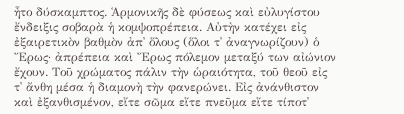ἦτο δύσκαμπτος. Ἁρμονικῆς δὲ φύσεως καὶ εὐλυγίστου ἔνδειξις σοβαρὰ ἡ κομψοπρέπεια. Αὐτὴν κατέχει εἰς ἐξαιρετικὸν βαθμὸν ἀπ᾽ ὅλους (ὅλοι τ᾽ ἀναγνωρίζουν) ὁ Ἔρως· ἀπρέπεια καὶ Ἔρως πόλεμον μεταξύ των αἰώνιον ἔχουν. Τοῦ χρώματος πάλιν τὴν ὡραιότητα, τοῦ θεοῦ εἰς τ᾽ ἄνθη μέσα ἡ διαμονὴ τὴν φανερώνει. Εἰς ἀνάνθιστον καὶ ἐξανθισμένον, εἴτε σῶμα εἴτε πνεῦμα εἴτε τίποτ᾽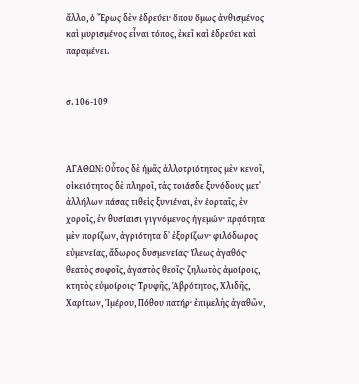ἄλλο, ὁ Ἔρως δὲν ἑδρεύει· ὅπου ὅμως ἀνθισμένος καὶ μυρισμένος εἶναι τόπος, ἐκεῖ καὶ ἑδρεύει καὶ παραμένει.


σ. 106-109



ΑΓΑΘΩΝ: Οὗτος δὲ ἡμᾶς ἀλλοτριότητος μὲν κενοῖ, οἰκειότητος δὲ πληροῖ, τὰς τοιάσδε ξυνόδους μετ᾽ ἀλλήλων πάσας τιθεὶς ξυνιέναι, ἐν ἑορταῖς, ἐν χοροῖς, ἐν θυσίαισι γιγνόμενος ἡγεμών· πρᾳότητα μὲν πορίζων, ἀγριότητα δ᾽ ἐξορίζων· φιλόδωρος εὐμενείας, ἄδωρος δυσμενείας· ἵλεως ἀγαθός· θεατὸς σοφοῖς, ἀγαστὸς θεοῖς· ζηλωτὸς ἀμοίροις, κτητὸς εὐμοίροις· Τρυφῆς, Ἁβρότητος, Χλιδῆς, Χαρίτων, Ἱμέρου, Πόθου πατήρ· ἐπιμελὴς ἀγαθῶν,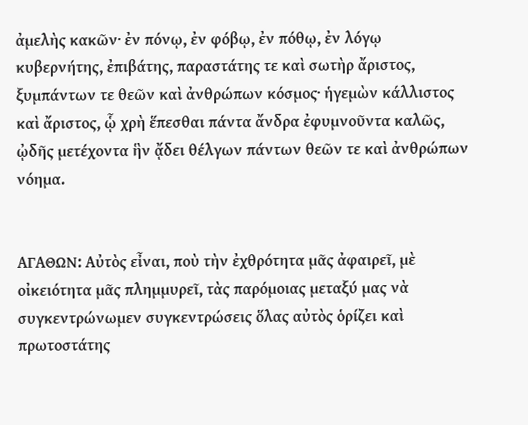ἀμελὴς κακῶν· ἐν πόνῳ, ἐν φόβῳ, ἐν πόθῳ, ἐν λόγῳ κυβερνήτης, ἐπιβάτης, παραστάτης τε καὶ σωτὴρ ἄριστος, ξυμπάντων τε θεῶν καὶ ἀνθρώπων κόσμος· ἡγεμὼν κάλλιστος καὶ ἄριστος, ᾧ χρὴ ἕπεσθαι πάντα ἄνδρα ἐφυμνοῦντα καλῶς, ᾠδῆς μετέχοντα ἣν ᾄδει θέλγων πάντων θεῶν τε καὶ ἀνθρώπων νόημα.


ΑΓΑΘΩΝ: Αὐτὸς εἶναι, ποὺ τὴν ἐχθρότητα μᾶς ἀφαιρεῖ, μὲ οἰκειότητα μᾶς πλημμυρεῖ, τὰς παρόμοιας μεταξύ μας νὰ συγκεντρώνωμεν συγκεντρώσεις ὅλας αὐτὸς ὁρίζει καὶ πρωτοστάτης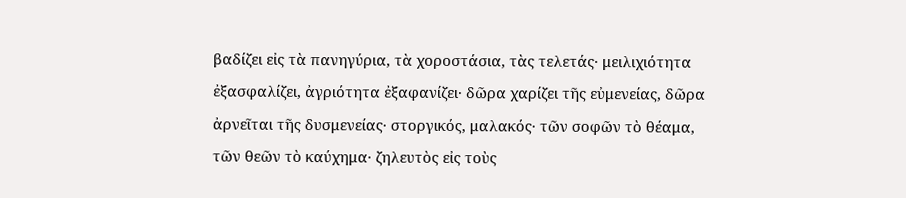βαδίζει εἰς τὰ πανηγύρια, τὰ χοροστάσια, τὰς τελετάς· μειλιχιότητα ἐξασφαλίζει, ἀγριότητα ἐξαφανίζει· δῶρα χαρίζει τῆς εὐμενείας, δῶρα ἀρνεῖται τῆς δυσμενείας· στοργικός, μαλακός· τῶν σοφῶν τὸ θέαμα, τῶν θεῶν τὸ καύχημα· ζηλευτὸς εἰς τοὺς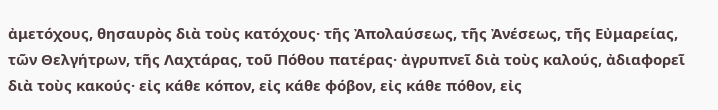ἀμετόχους, θησαυρὸς διὰ τοὺς κατόχους· τῆς Ἀπολαύσεως, τῆς Ἀνέσεως, τῆς Εὐμαρείας, τῶν Θελγήτρων, τῆς Λαχτάρας, τοῦ Πόθου πατέρας· ἀγρυπνεῖ διὰ τοὺς καλούς, ἀδιαφορεῖ διὰ τοὺς κακούς· εἰς κάθε κόπον, εἰς κάθε φόβον, εἰς κάθε πόθον, εἰς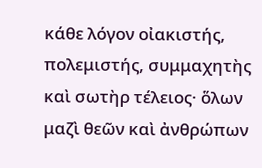κάθε λόγον οἰακιστής, πολεμιστής, συμμαχητὴς καὶ σωτὴρ τέλειος· ὅλων μαζὶ θεῶν καὶ ἀνθρώπων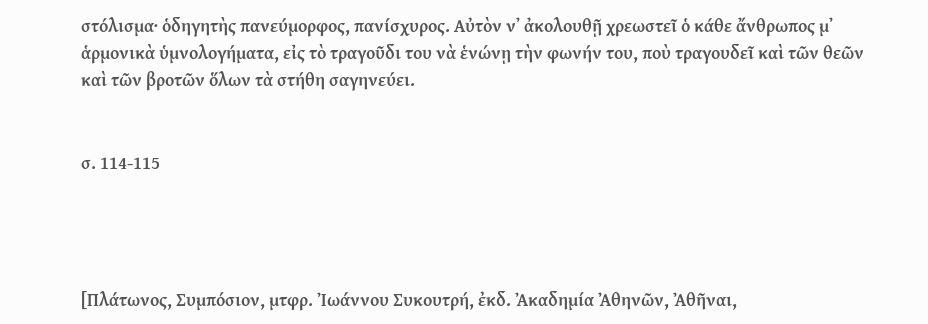στόλισμα· ὁδηγητὴς πανεύμορφος, πανίσχυρος. Αὐτὸν ν᾽ ἀκολουθῇ χρεωστεῖ ὁ κάθε ἄνθρωπος μ᾽ ἁρμονικὰ ὑμνολογήματα, εἰς τὸ τραγοῦδι του νὰ ἑνώνῃ τὴν φωνήν του, ποὺ τραγουδεῖ καὶ τῶν θεῶν καὶ τῶν βροτῶν ὅλων τὰ στήθη σαγηνεύει.


σ. 114-115




[Πλάτωνος, Συμπόσιον, μτφρ. Ἰωάννου Συκουτρή, ἐκδ. Ἀκαδημία Ἀθηνῶν, Ἀθῆναι,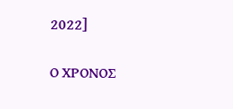2022]

Ο ΧΡΟΝΟΣ